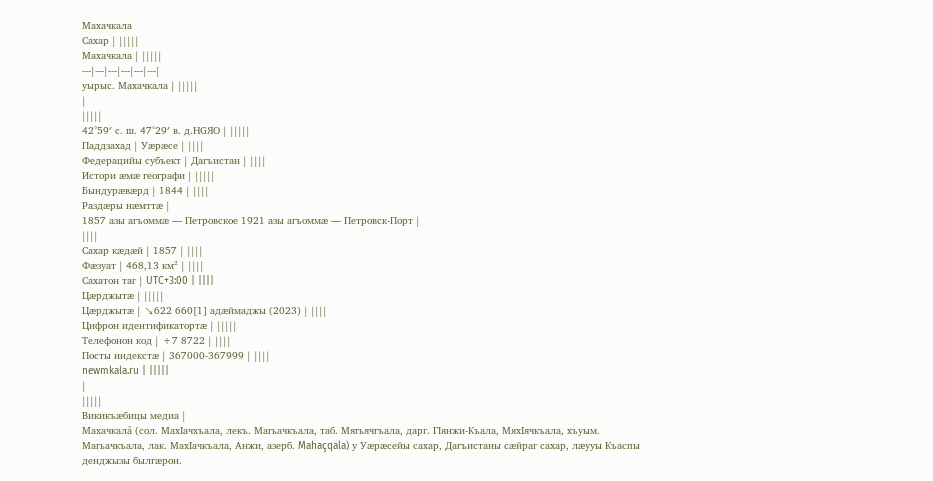Махачкала
Сахар | |||||
Махачкала | |||||
---|---|---|---|---|---|
уырыс. Махачкала | |||||
|
|||||
42°59′ с. ш. 47°29′ в. д.HGЯO | |||||
Паддзахад | Уæрæсе | ||||
Федерацийы субъект | Дагъистан | ||||
Истори æмæ географи | |||||
Бындурæвæрд | 1844 | ||||
Раздæры нæмттæ |
1857 азы агъоммæ — Петровское 1921 азы агъоммæ — Петровск-Порт |
||||
Сахар кæдæй | 1857 | ||||
Фæзуат | 468,13 км² | ||||
Сахатон таг | UTC+3:00 | ||||
Цæрджытæ | |||||
Цæрджытæ | ↘622 660[1] адæймаджы (2023) | ||||
Цифрон идентификатортæ | |||||
Телефонон код | +7 8722 | ||||
Посты индекстæ | 367000-367999 | ||||
newmkala.ru | |||||
|
|||||
Викикъæбицы медиа |
Махачкала́ (сол. МахIачхъала, лекъ. Магьачкъала, таб. Мягьячгъала, дарг. ГIянжи-Къала, МяхIячкъала, хъуым. Магьачкъала, лак. МахІачкъала, Анжи, азерб. Mahaçqala) у Уæрæсейы сахар, Дагъистаны сæйраг сахар, лæууы Къаспы денджызы былгæрон.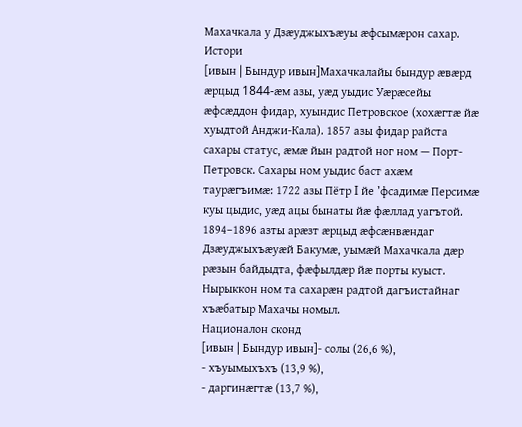Махачкала у Дзæуджыхъæуы æфсымæрон сахар.
Истори
[ивын | Бындур ивын]Махачкалайы бындур æвæрд æрцыд 1844-æм азы, уæд уыдис Уæрæсейы æфсæддон фидар, хуындис Петровское (хохæгтæ йæ хуыдтой Анджи-Кала). 1857 азы фидар райста сахары статус, æмæ йын радтой ног ном — Порт-Петровск. Сахары ном уыдис баст ахæм таурæгъимæ: 1722 азы Пётр I йе ’фсадимæ Персимæ куы цыдис, уæд ацы бынаты йæ фæллад уагътой.
1894–1896 азты арæзт æрцыд æфсæнвæндаг Дзæуджыхъæуæй Бакумæ, уымæй Махачкала дæр рæзын байдыдта, фæфылдæр йæ порты куыст.
Нырыккон ном та сахарæн радтой дагъистайнаг хъæбатыр Махачы номыл.
Националон сконд
[ивын | Бындур ивын]- солы (26,6 %),
- хъуымыхъхъ (13,9 %),
- даргинæгтæ (13,7 %),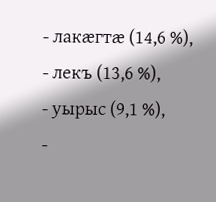- лакæгтæ (14,6 %),
- лекъ (13,6 %),
- уырыс (9,1 %),
-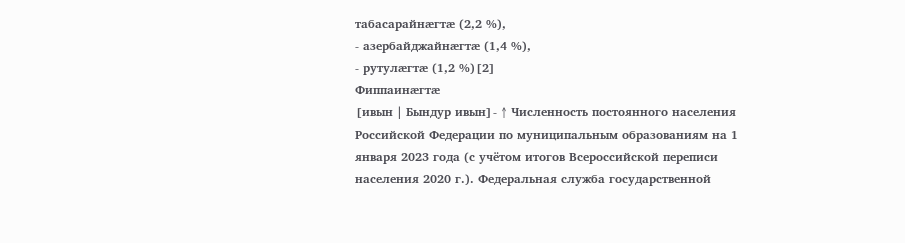табасарайнæгтæ (2,2 %),
- азербайджайнæгтæ (1,4 %),
- рутулæгтæ (1,2 %)[2]
Фиппаинæгтæ
[ивын | Бындур ивын]- ↑ Численность постоянного населения Российской Федерации по муниципальным образованиям на 1 января 2023 года (с учётом итогов Всероссийской переписи населения 2020 г.). Федеральная служба государственной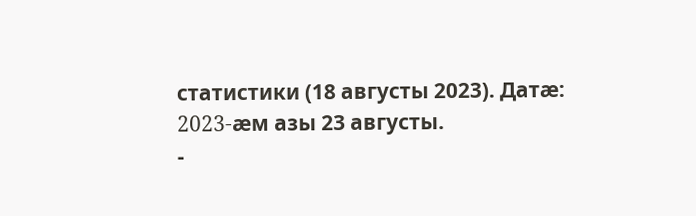статистики (18 августы 2023). Датæ: 2023-æм азы 23 августы.
-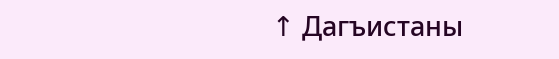↑ Дагъистаны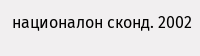националон сконд. 2002